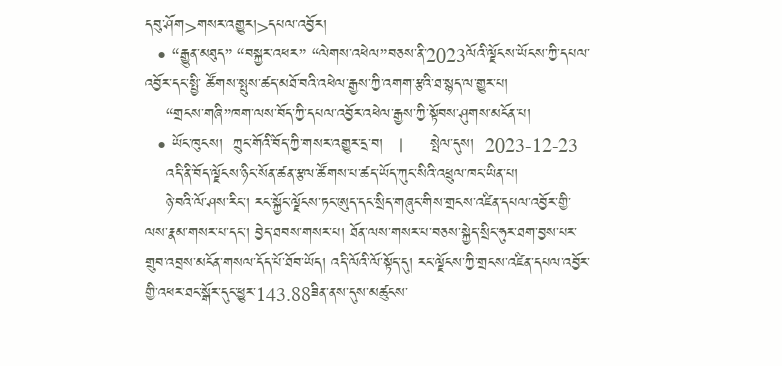དབུ་ཤོག>གསར་འགྱུར།>དཔལ་འབྱོར།
  • “རྒྱུན་མཐུད” “བསྐྱར་འཕར” “ལེགས་འཕེལ”བཅས་ནི་2023ལོའི་ལྗོངས་ཡོངས་ཀྱི་དཔལ་འབྱོར་དང་སྤྱི་ ཚོགས་སྤུས་ཚད་མཐོ་བའི་འཕེལ་རྒྱས་ཀྱི་འགག་རྩའི་ཐ་སྙད་ལ་གྱུར་པ།
    “གྲངས་གཞི”ཁག་ལས་བོད་ཀྱི་དཔལ་འབྱོར་འཕེལ་རྒྱས་ཀྱི་སྟོབས་ཤུགས་མངོན་པ།
  • ཡོང་ཁུངས།  ཀྲུང་གོའི་བོད་ཀྱི་གསར་འགྱུར་དྲ་བ།   |     སྤེལ་དུས།  2023-12-23
    འདི་ནི་བོད་ལྗོངས་ཉིང་སོན་ཚན་རྩལ་ཚོགས་པ་ཚད་ཡོད་ཀུང་སིའི་འཕྲུལ་ཁང་ཡིན་པ།
    ཉེ་བའི་ལོ་ཤས་རིང་། རང་སྐྱོང་ལྗོངས་ཏང་ཨུད་དང་སྲིད་གཞུང་གིས་གྲངས་འཛིན་དཔལ་འབྱོར་གྱི་ལས་རྣམ་གསར་པ་དང་། བྱེད་ཐབས་གསར་པ། ཐོན་ལས་གསར་པ་བཅས་སྐྱེད་སྲིང་ཧུར་ཐག་བྱས་པར་གྲུབ་འབྲས་མངོན་གསལ་དོད་པོ་ཐོབ་ཡོད། འདི་ལོའི་ལོ་སྟོད་དུ། རང་ལྗོངས་ཀྱི་གྲངས་འཛིན་དཔལ་འབྱོར་གྱི་འཕར་ཐང་སྒོར་དུང་ཕྱུར་143.88ཟིན་ནས་དུས་མཚུངས་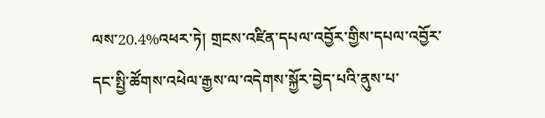ལས་20.4%འཕར་ཏེ། གྲངས་འཛིན་དཔལ་འབྱོར་གྱིས་དཔལ་འབྱོར་དང་སྤྱི་ཚོགས་འཕེལ་རྒྱས་ལ་འདེགས་སྐྱོར་བྱེད་པའི་ནུས་པ་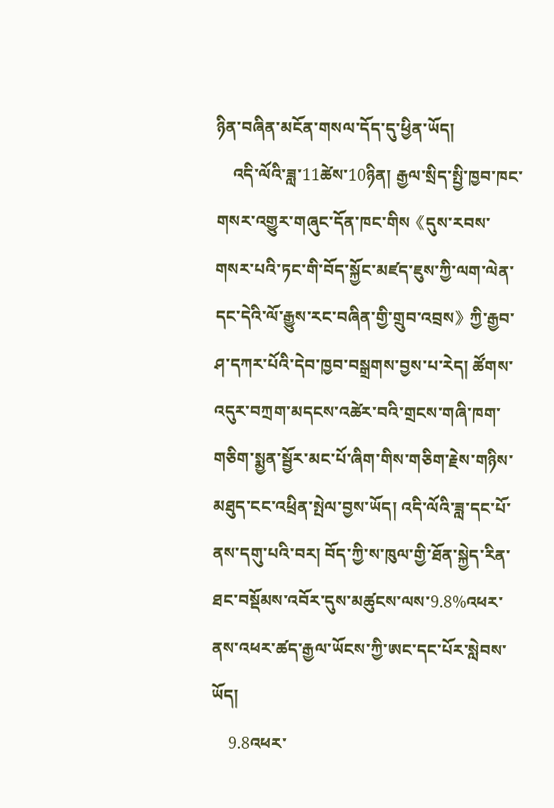ཉིན་བཞིན་མངོན་གསལ་དོད་དུ་ཕྱིན་ཡོད།
    འདི་ལོའི་ཟླ་11ཚེས་10ཉིན། རྒྱལ་སྲིད་སྤྱི་ཁྱབ་ཁང་གསར་འགྱུར་གཞུང་དོན་ཁང་གིས《དུས་རབས་གསར་པའི་ཏང་གི་བོད་སྐྱོང་མཛད་ཇུས་ཀྱི་ལག་ལེན་དང་དེའི་ལོ་རྒྱུས་རང་བཞིན་གྱི་གྲུབ་འབྲས》ཀྱི་རྒྱབ་ཤ་དཀར་པོའི་དེབ་ཁྱབ་བསྒྲགས་བྱས་པ་རེད། ཚོགས་འདུར་བཀྲག་མདངས་འཚེར་བའི་གྲངས་གཞི་ཁག་གཅིག་སྨྱན་སྦྱོར་མང་པོ་ཞིག་གིས་གཅིག་རྗེས་གཉིས་མཐུད་ངང་འཕྲིན་སྤེལ་བྱས་ཡོད། འདི་ལོའི་ཟླ་དང་པོ་ནས་དགུ་པའི་བར། བོད་ཀྱི་ས་ཁུལ་གྱི་ཐོན་སྐྱེད་རིན་ཐང་བསྡོམས་འབོར་དུས་མཚུངས་ལས་9.8%འཕར་ནས་འཕར་ཚད་རྒྱལ་ཡོངས་ཀྱི་ཨང་དང་པོར་སླེབས་ཡོད།
    9.8འཕར་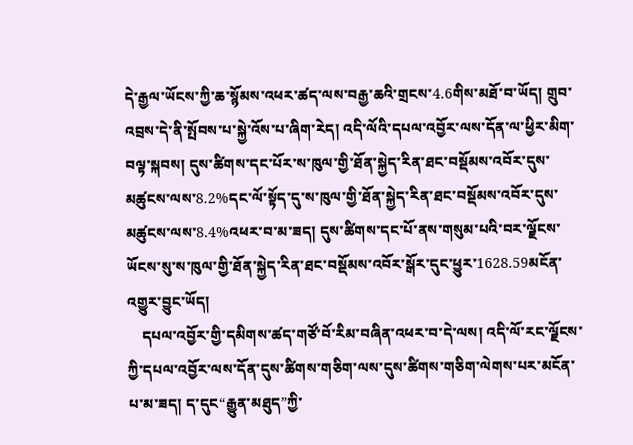དེ་རྒྱལ་ཡོངས་ཀྱི་ཆ་སྙོམས་འཕར་ཚད་ལས་བརྒྱ་ཆའི་གྲངས་4.6གིས་མཐོ་བ་ཡོད། གྲུབ་འབྲས་དེ་ནི་སྤོབས་པ་སྐྱེ་འོས་པ་ཞིག་རེད། འདི་ལོའི་དཔལ་འབྱོར་ལས་དོན་ལ་ཕྱིར་མིག་བལྟ་སྐབས། དུས་ཚིགས་དང་པོར་ས་ཁུལ་གྱི་ཐོན་སྐྱེད་རིན་ཐང་བསྡོམས་འབོར་དུས་མཚུངས་ལས་8.2%དང་ལོ་སྟོད་དུ་ས་ཁུལ་གྱི་ཐོན་སྐྱེད་རིན་ཐང་བསྡོམས་འབོར་དུས་མཚུངས་ལས་8.4%འཕར་བ་མ་ཟད། དུས་ཚིགས་དང་པོ་ནས་གསུམ་པའི་བར་ལྗོངས་ཡོངས་སུ་ས་ཁུལ་གྱི་ཐོན་སྐྱེད་རིན་ཐང་བསྡོམས་འབོར་སྒོར་དུང་ཕྱུར་1628.59མངོན་འགྱུར་བྱུང་ཡོད།
    དཔལ་འབྱོར་གྱི་དམིགས་ཚད་གཙོ་བོ་རིམ་བཞིན་འཕར་བ་དེ་ལས། འདི་ལོ་རང་ལྗོངས་ཀྱི་དཔལ་འབྱོར་ལས་དོན་དུས་ཚིགས་གཅིག་ལས་དུས་ཚིགས་གཅིག་ལེགས་པར་མངོན་པ་མ་ཟད། ད་དུང“རྒྱུན་མཐུད”ཀྱི་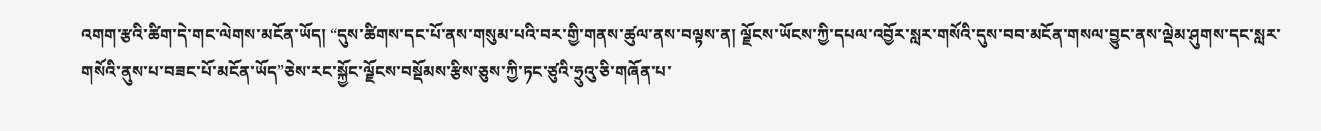འགག་རྩའི་ཚིག་དེ་གང་ལེགས་མངོན་ཡོད། “དུས་ཚིགས་དང་པོ་ནས་གསུམ་པའི་བར་གྱི་གནས་ཚུལ་ནས་བལྟས་ན། ལྗོངས་ཡོངས་ཀྱི་དཔལ་འབྱོར་སླར་གསོའི་དུས་བབ་མངོན་གསལ་བྱུང་ནས་ལྡེམ་ཤུགས་དང་སླར་གསོའི་ནུས་པ་བཟང་པོ་མངོན་ཡོད”ཅེས་རང་སྐྱོང་ལྗོངས་བསྡོམས་རྩིས་ཅུས་ཀྱི་ཏང་ཙུའི་ཧྲུའུ་ཅི་གཞོན་པ་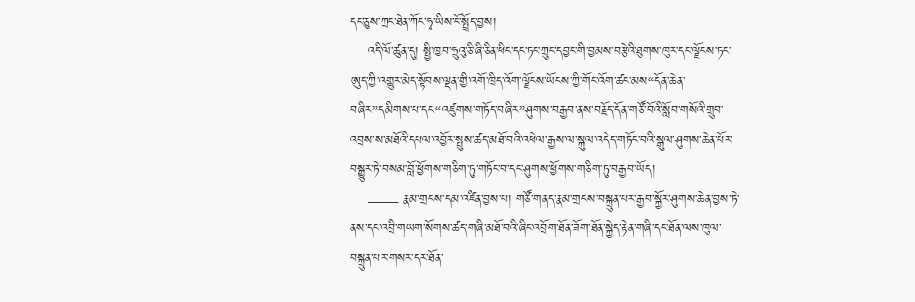དང་ཅུས་ཀྲང་ཐེན་ཀོང་ཧྭ་ཡིས་ངོ་སྤྲོད་བྱས།
    འདི་ལོ་ཚུན་དུ། སྤྱི་ཁྱབ་ཧྲུའུ་ཅི་ཞི་ཅིན་ཕིང་དང་ཏང་ཀྲུང་དབྱང་གི་བྱམས་བརྩེའི་ཐུགས་ཁུར་དང་ལྗོངས་ཏང་ཨུད་ཀྱི་འགྱུར་མེད་སྟོབས་ལྡན་གྱི་འགོ་ཁྲིད་འོག་ལྗོངས་ཡོངས་ཀྱི་གོང་འོག་ཚང་མས“དོན་ཆེན་བཞིར”དམིགས་པ་དང“འཛུགས་གཏོད་བཞིར”ཤུགས་བརྒྱབ་ནས་བརྗོད་དོན་གཙོ་བོའི་སློབ་གསོའི་གྲུབ་འབྲས་ས་མཐོའི་དཔལ་འབྱོར་སྤུས་ཚད་མཐོ་བའི་འཕེལ་རྒྱས་ལ་སྐུལ་འདེད་གཏོང་བའི་སྒུལ་ཤུགས་ཆེན་པོར་བསྒྱུར་ཏེ་བསམ་བློ་ཕྱོགས་གཅིག་ཏུ་གཏོང་བ་དང་ཤུགས་ཕྱོགས་གཅིག་ཏུ་བརྒྱབ་ཡོད།
    —— རྣམ་གྲངས་དམ་འཛིན་བྱས་པ། གཙོ་གནད་རྣམ་གྲངས་བསྐྲུན་པར་རྒྱབ་སྐྱོར་ཤུགས་ཆེན་བྱས་ཏེ་ནས་དང་འབྲི་གཡག་སོགས་ཚད་གཞི་མཐོ་བའི་ཞིང་འབྲོག་ཐོན་ཟོག་ཐོན་སྐྱེད་རྟེན་གཞི་དང་ཐོན་ལས་ཁུལ་བསྐྲུན་པར་གསར་དར་ཐོན་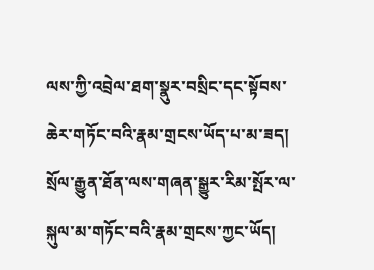ལས་ཀྱི་འབྲེལ་ཐག་སྣུར་བསྲིང་དང་སྟོབས་ཆེར་གཏོང་བའི་རྣམ་གྲངས་ཡོད་པ་མ་ཟད། སྲོལ་རྒྱུན་ཐོན་ལས་གཞན་སྒྱུར་རིམ་སྤོར་ལ་སྐུལ་མ་གཏོང་བའི་རྣམ་གྲངས་ཀྱང་ཡོད།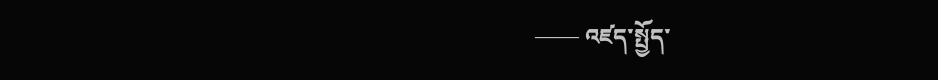—— འཛད་སྤྱོད་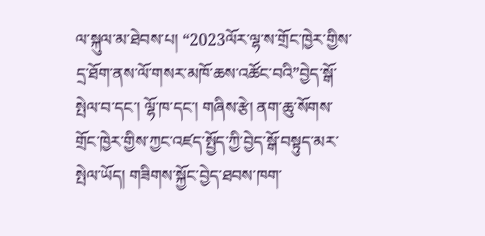ལ་སྐུལ་མ་ཐེབས་པ། “2023ལོར་ལྷ་ས་གྲོང་ཁྱེར་གྱིས་དྲ་ཐོག་ནས་ལོ་གསར་མཁོ་ཆས་འཚོང་བའི”བྱེད་སྒོ་སྤེལ་བ་དང་། ལྷོ་ཁ་དང་། གཞིས་རྩེ། ནག་ཆུ་སོགས་གྲོང་ཁྱེར་གྱིས་ཀྱང་འཛད་སྤྱོད་ཀྱི་བྱེད་སྒོ་བསྟུད་མར་སྤེལ་ཡོད། གཟིགས་སྐྱོང་བྱེད་ཐབས་ཁག་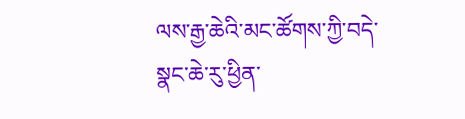ལས་རྒྱ་ཆེའི་མང་ཚོགས་ཀྱི་བདེ་སྣང་ཆེ་རུ་ཕྱིན་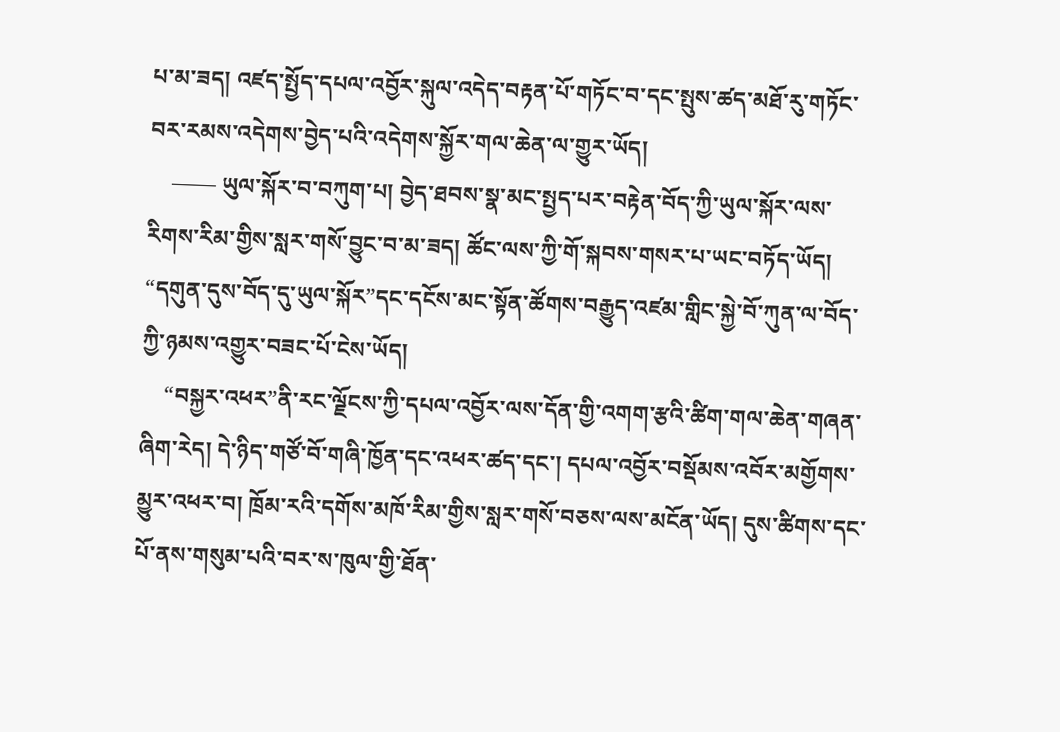པ་མ་ཟད། འཛད་སྤྱོད་དཔལ་འབྱོར་སྐུལ་འདེད་བརྟན་པོ་གཏོང་བ་དང་སྤུས་ཚད་མཐོ་རུ་གཏོང་བར་རམས་འདེགས་བྱེད་པའི་འདེགས་སྐྱོར་གལ་ཆེན་ལ་གྱུར་ཡོད།
    —— ཡུལ་སྐོར་བ་བཀུག་པ། བྱེད་ཐབས་སྣ་མང་སྤྱད་པར་བརྟེན་བོད་ཀྱི་ཡུལ་སྐོར་ལས་རིགས་རིམ་གྱིས་སླར་གསོ་བྱུང་བ་མ་ཟད། ཚོང་ལས་ཀྱི་གོ་སྐབས་གསར་པ་ཡང་བཏོད་ཡོད། “དགུན་དུས་བོད་དུ་ཡུལ་སྐོར”དང་དངོས་མང་སྟོན་ཚོགས་བརྒྱུད་འཛམ་གླིང་སྐྱེ་བོ་ཀུན་ལ་བོད་ཀྱི་ཉམས་འགྱུར་བཟང་པོ་ངེས་ཡོད།
    “བསྐྱར་འཕར”ནི་རང་ལྗོངས་ཀྱི་དཔལ་འབྱོར་ལས་དོན་གྱི་འགག་རྩའི་ཚིག་གལ་ཆེན་གཞན་ཞིག་རེད། དེ་ཉིད་གཙོ་བོ་གཞི་ཁྱོན་དང་འཕར་ཚད་དང་། དཔལ་འབྱོར་བསྡོམས་འབོར་མགྱོགས་མྱུར་འཕར་བ། ཁྲོམ་རའི་དགོས་མཁོ་རིམ་གྱིས་སླར་གསོ་བཅས་ལས་མངོན་ཡོད། དུས་ཚིགས་དང་པོ་ནས་གསུམ་པའི་བར་ས་ཁུལ་གྱི་ཐོན་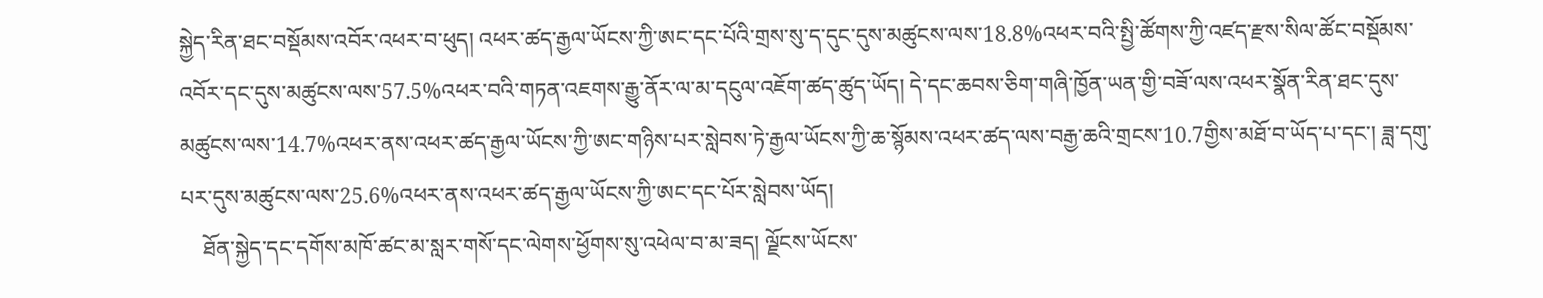སྐྱེད་རིན་ཐང་བསྡོམས་འབོར་འཕར་བ་ཕུད། འཕར་ཚད་རྒྱལ་ཡོངས་ཀྱི་ཨང་དང་པོའི་གྲས་སུ་ད་དུང་དུས་མཚུངས་ལས་18.8%འཕར་བའི་སྤྱི་ཚོགས་ཀྱི་འཛད་རྫས་སིལ་ཚོང་བསྡོམས་འབོར་དང་དུས་མཚུངས་ལས་57.5%འཕར་བའི་གཏན་འཇགས་རྒྱུ་ནོར་ལ་མ་དངུལ་འཇོག་ཚད་ཚུད་ཡོད། དེ་དང་ཆབས་ཅིག་གཞི་ཁྱོན་ཡན་གྱི་བཟོ་ལས་འཕར་སྣོན་རིན་ཐང་དུས་མཚུངས་ལས་14.7%འཕར་ནས་འཕར་ཚད་རྒྱལ་ཡོངས་ཀྱི་ཨང་གཉིས་པར་སླེབས་ཏེ་རྒྱལ་ཡོངས་ཀྱི་ཆ་སྙོམས་འཕར་ཚད་ལས་བརྒྱ་ཆའི་གྲངས་10.7གྱིས་མཐོ་བ་ཡོད་པ་དང་། ཟླ་དགུ་པར་དུས་མཚུངས་ལས་25.6%འཕར་ནས་འཕར་ཚད་རྒྱལ་ཡོངས་ཀྱི་ཨང་དང་པོར་སླེབས་ཡོད།
    ཐོན་སྐྱེད་དང་དགོས་མཁོ་ཚང་མ་སླར་གསོ་དང་ལེགས་ཕྱོགས་སུ་འཕེལ་བ་མ་ཟད། ལྗོངས་ཡོངས་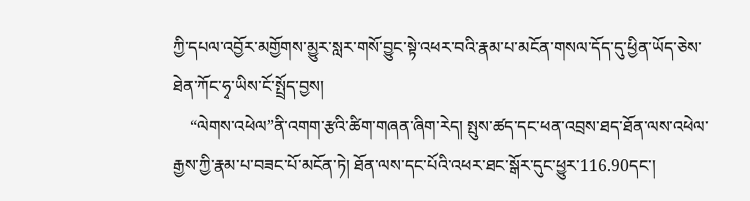ཀྱི་དཔལ་འབྱོར་མགྱོགས་མྱུར་སླར་གསོ་བྱུང་སྟེ་འཕར་བའི་རྣམ་པ་མངོན་གསལ་དོད་དུ་ཕྱིན་ཡོད་ཅེས་ཐེན་ཀོང་ཧྭ་ཡིས་ངོ་སྤྲོད་བྱས།
    “ལེགས་འཕེལ”ནི་འགག་རྩའི་ཚིག་གཞན་ཞིག་རེད། སྤུས་ཚད་དང་ཕན་འབྲས་ཐད་ཐོན་ལས་འཕེལ་རྒྱས་ཀྱི་རྣམ་པ་བཟང་པོ་མངོན་ཏེ། ཐོན་ལས་དང་པོའི་འཕར་ཐང་སྒོར་དུང་ཕྱུར་116.90དང་།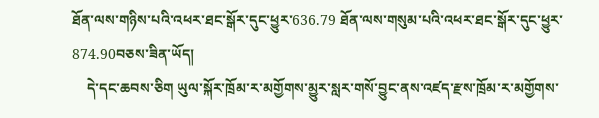ཐོན་ལས་གཉིས་པའི་འཕར་ཐང་སྒོར་དུང་ཕྱུར་636.79 ཐོན་ལས་གསུམ་པའི་འཕར་ཐང་སྒོར་དུང་ཕྱུར་874.90བཅས་ཟིན་ཡོད།
    དེ་དང་ཆབས་ཅིག ཡུལ་སྐོར་ཁྲོམ་ར་མགྱོགས་མྱུར་སླར་གསོ་བྱུང་ནས་འཛད་རྫས་ཁྲོམ་ར་མགྱོགས་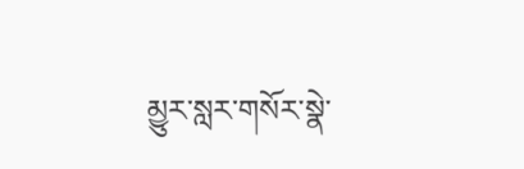མྱུར་སླར་གསོར་སྣེ་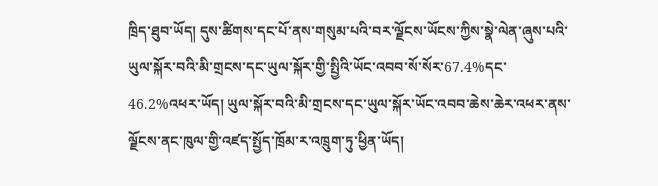ཁྲིད་ཐུབ་ཡོད། དུས་ཚིགས་དང་པོ་ནས་གསུམ་པའི་བར་ལྗོངས་ཡོངས་ཀྱིས་སྣེ་ལེན་ཞུས་པའི་ཡུལ་སྐོར་བའི་མི་གྲངས་དང་ཡུལ་སྐོར་གྱི་སྤྱིའི་ཡོང་འབབ་སོ་སོར་67.4%དང་46.2%འཕར་ཡོད། ཡུལ་སྐོར་བའི་མི་གྲངས་དང་ཡུལ་སྐོར་ཡོང་འབབ་ཆེས་ཆེར་འཕར་ནས་ལྗོངས་ནང་ཁུལ་གྱི་འཛད་སྤྱོད་ཁྲོམ་ར་འཁྲུག་ཏུ་ཕྱིན་ཡོད།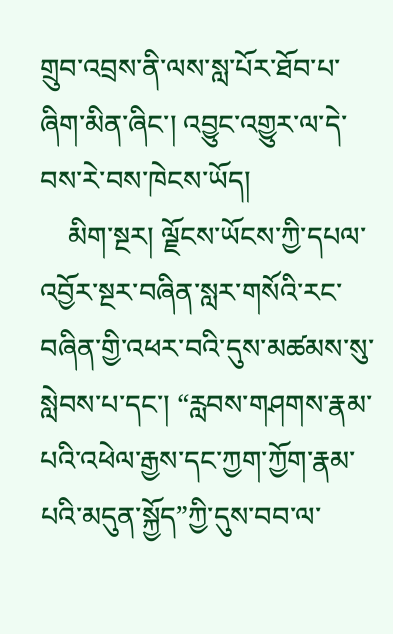གྲུབ་འབྲས་ནི་ལས་སླ་པོར་ཐོབ་པ་ཞིག་མིན་ཞིང་། འབྱུང་འགྱུར་ལ་དེ་བས་རེ་བས་ཁེངས་ཡོད།
    མིག་སྔར། ལྗོངས་ཡོངས་ཀྱི་དཔལ་འབྱོར་སྔར་བཞིན་སླར་གསོའི་རང་བཞིན་གྱི་འཕར་བའི་དུས་མཚམས་སུ་སླེབས་པ་དང་། “རླབས་གཤགས་རྣམ་པའི་འཕེལ་རྒྱས་དང་ཀྱག་ཀྱོག་རྣམ་པའི་མདུན་སྐྱོད”ཀྱི་དུས་བབ་ལ་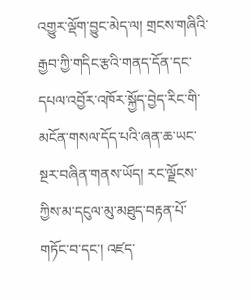འགྱུར་ལྡོག་བྱུང་མེད་ལ། གྲངས་གཞིའི་རྒྱབ་ཀྱི་གདིང་རྩའི་གནད་དོན་དང་དཔལ་འབྱོར་འཁོར་སྐྱོད་བྱེད་རིང་གི་མངོན་གསལ་དོད་པའི་ཞན་ཆ་ཡང་སྔར་བཞིན་གནས་ཡོད། རང་ལྗོངས་ཀྱིས་མ་དངུལ་མུ་མཐུད་བརྟན་པོ་གཏོང་བ་དང་། འཛད་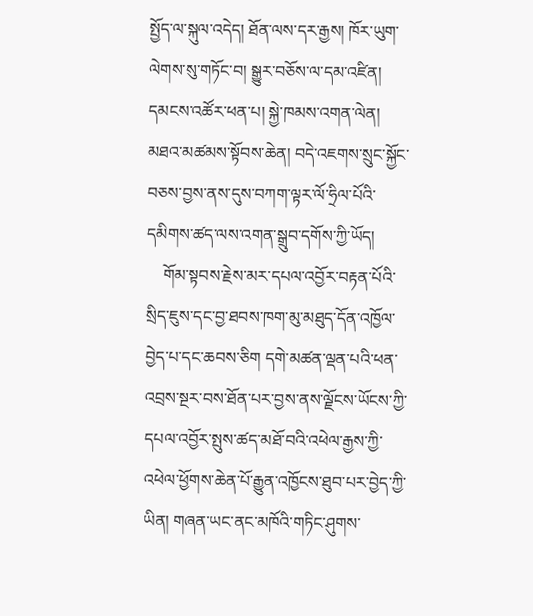སྤྱོད་ལ་སྐུལ་འདེད། ཐོན་ལས་དར་རྒྱས། ཁོར་ཡུག་ལེགས་སུ་གཏོང་བ། སྒྱུར་བཅོས་ལ་དམ་འཛིན། དམངས་འཚོར་ཕན་པ། སྐྱེ་ཁམས་འགན་ལེན། མཐའ་མཚམས་སྟོབས་ཆེན། བདེ་འཇགས་སྲུང་སྐྱོང་བཅས་བྱས་ནས་དུས་བཀག་ལྟར་ལོ་ཧྲིལ་པོའི་དམིགས་ཚད་ལས་འགན་སྒྲུབ་དགོས་ཀྱི་ཡོད།
    གོམ་སྟབས་རྗེས་མར་དཔལ་འབྱོར་བརྟན་པོའི་སྲིད་ཇུས་དང་བྱ་ཐབས་ཁག་མུ་མཐུད་དོན་འཁྱོལ་བྱེད་པ་དང་ཆབས་ཅིག དགེ་མཚན་ལྡན་པའི་ཕན་འབྲས་སྔར་བས་ཐོན་པར་བྱས་ནས་ལྗོངས་ཡོངས་ཀྱི་དཔལ་འབྱོར་སྤུས་ཚད་མཐོ་བའི་འཕེལ་རྒྱས་ཀྱི་འཕེལ་ཕྱོགས་ཆེན་པོ་རྒྱུན་འཁྱོངས་ཐུབ་པར་བྱེད་ཀྱི་ཡིན། གཞན་ཡང་ནང་མཁོའི་གཏིང་ཤུགས་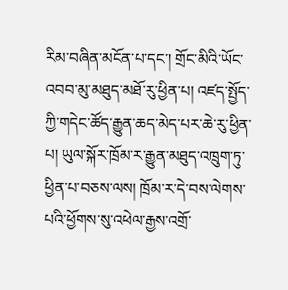རིམ་བཞིན་མངོན་པ་དང་། གྲོང་མིའི་ཡོང་འབབ་མུ་མཐུད་མཐོ་རུ་ཕྱིན་པ། འཛད་སྤྱོད་ཀྱི་གདེང་ཚོད་རྒྱུན་ཆད་མེད་པར་ཆེ་རུ་ཕྱིན་པ། ཡུལ་སྐོར་ཁྲོམ་ར་རྒྱུན་མཐུད་འཁྲུག་ཏུ་ཕྱིན་པ་བཅས་ལས། ཁྲོམ་ར་དེ་བས་ལེགས་པའི་ཕྱོགས་སུ་འཕེལ་རྒྱས་འགྲོ་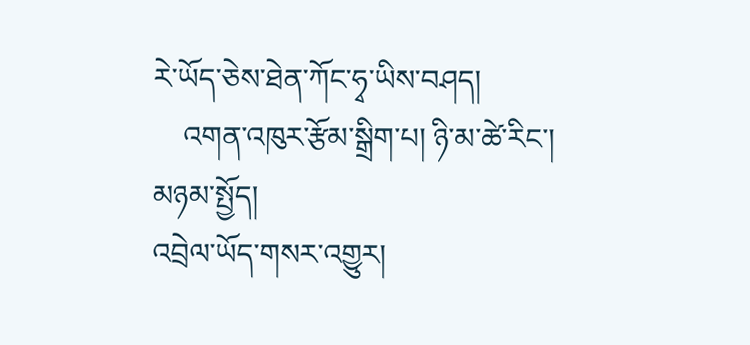རེ་ཡོད་ཅེས་ཐེན་ཀོང་ཧྭ་ཡིས་བཤད།
    འགན་འཁུར་རྩོམ་སྒྲིག་པ། ཉི་མ་ཚེ་རིང་།
མཉམ་སྤྱོད།
འབྲེལ་ཡོད་གསར་འགྱུར།